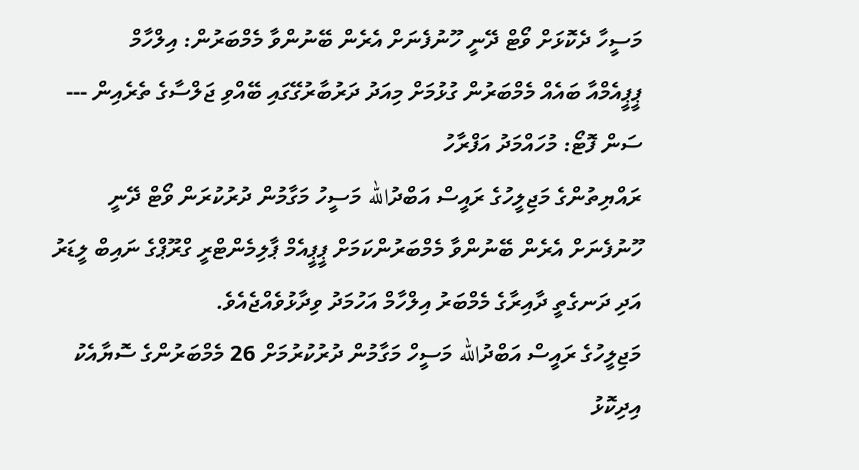މަސީހާ ދެކޮޅަށް ވޯޓް ދޭނީ ހޫނުފެނަށް އެރެން ބޭނުންވާ މެމްބަރުން: އިލްހާމް
ޕީޕީއެމްއާ ބައެއް މެމްބަރުން ގުޅުމަށް މިއަދު ދަރުބާރުގޭގައި ބޭއްވި ޖަލްސާގެ ތެރެއިން --- ސަން ފޮޓޯ: މުހައްމަދު އަފްރާހު
ރައްޔިތުންގެ މަޖިލީހުގެ ރައީސް އަބްދުالله މަސީހު މަގާމުން ދުރުކުރަން ވޯޓް ދޭނީ ހޫނުފެނަށް އެރެން ބޭނުންވާ މެމްބަރުންކަމަށް ޕީޕީއެމް ޕާލިމެންޓްރީ ގްރޫޕްގެ ނައިބް ލީޑަރު އަދި ދަނގެތީ ދާއިރާގެ މެމްބަރު އިލްހާމް އަހުމަދު ވިދާޅުވެއްޖެއެވެ.
މަޖިލީހުގެ ރައީސް އަބްދުالله މަސީހް މަގާމުން ދުރުކުރުމަށް 26 މެމްބަރުންގެ ސޮޔާއެކު އިދިކޮޅު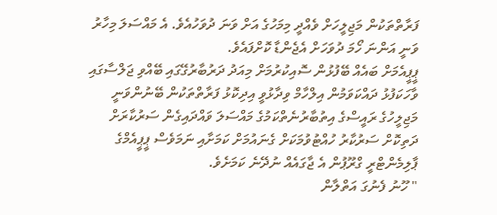ފަރާތްތަކުން މަޖިލީހަށް ވެއްދީ މިމަހުގެ އަށް ވަނަ ދުވަހުއެވެ. އެ މައްސަލަ މިހާރު ވަނީ އަންނަ ހޯމަ ދުވަހަށް އެޖެންޑާ ކޮށްފައެވެ.
ޕީޕީއެމަށް ބައެއް ބޭފުޅުން ސޮއިކުރުމަށް މިއަދު ދަރުބާރުގޭގައި ބޭއްވި ޖަލްސާގައި ވާހަކަފުޅު ދައްކަވަމުން އިލްހާމް ވިދާޅުވީ އިދިކޮޅު ފަރާތްތަކުން ބޭނުންވަނީ މަޖިލީހުގެ ރައީސްގެ އިތުބާރުނެތްކަމުގެ މައްސަލަ ވައްދައިގެން ސަރުކާރަށް ދަތިކޮށް ސަރުކާރު ހުއްޓުވުމަކަށް ގެނައުމަށް ކަމަށާއި ނަމަވެސް ޕީޕީއެމްގެ ޕާލިމެންޓްރީ ގްރޫޕުން އެ ޖާގައެއް ނުދޭނެ ކަމަށެވެ.
" ހޫނު ފެނުގަ އަތްލާން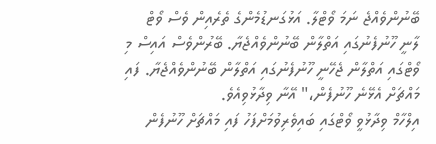ބޭނުންވެއްޖެ ނަމަ ވޯޓްލާ. އަޅުގަނޑުމެންގެ ތެރެއިން ވެސް ވޯޓް ލާނީ ހޫނުފެނުގައި އަތްލާން ބޭނުންވެއްޖެޔާ. ބޭރުންވެސް އައިސް މި ވޯޓްގައި އަތްލާން ޖެހޭނީ ހޫނުފެނުގައި އަތްލާން ބޭނުންވެއްޖެޔާ. ފައި މައްޗަށް އެޅޭނެ ހޫނުފެން،" އޭނާ ވިދާޅުވިއެވެ.
އިލްހާމް ވިދާޅުވީ ވޯޓްގައި ބައިވެރިވުމަށްފަހު ފައި މައްޗަށް ހޫނުފެން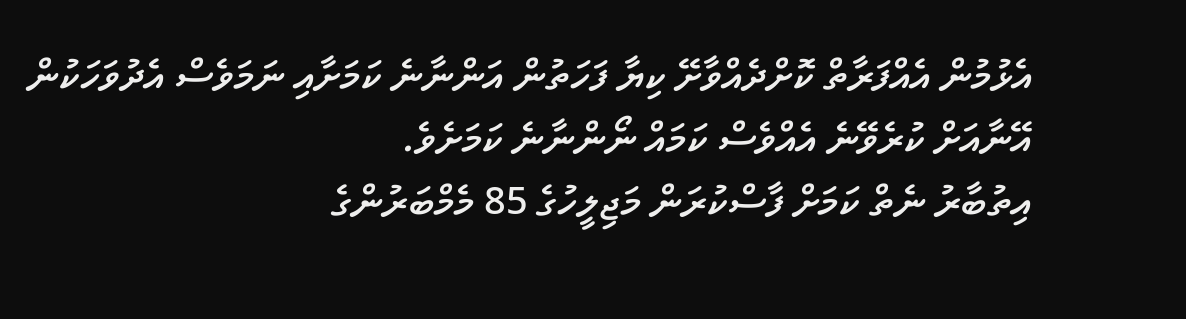އެޅުމުން އެއްފަރާތް ކޮށްދެއްވާށޭ ކިޔާ ފަހަތުން އަންނާނެ ކަމަށާއި ނަމަވެސް އެދުވަހަކުން އޭނާއަށް ކުރެވޭނެ އެއްވެސް ކަމައް ނޯންނާނެ ކަމަށެވެ.
އިތުބާރު ނެތް ކަމަށް ފާސްކުރަން މަޖިލީހުގެ 85 މެމްބަރުންގެ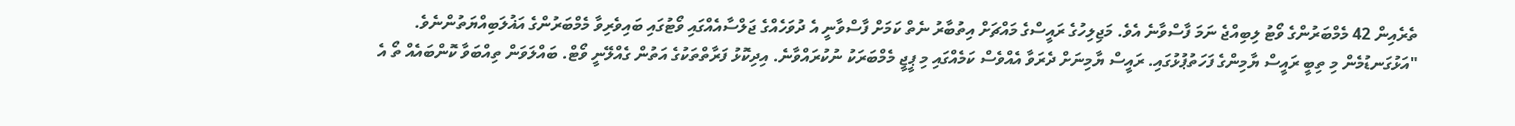ތެރެއިން 42 މެމްބަރުންގެ ވޯޓު ލިބިއްޖެ ނަމަ ފާސްވާނެ އެވެ. މަޖިލިހުގެ ރައީސްގެ މައްޗަށް އިތުބާރު ނެތް ކަމަށް ފާސްވާނީ އެ ދުވަހެއްގެ ޖަލްސާއެއްގައި ވޯޓުގައި ބައިވެރިވާ މެމްބަރުންގެ އަޣުލަބިއްޔަތުންނެވެ.
"އަޅުގަނޑުމެން މި ތިބީ ރައީސް ޔާމިންގެ ފަހަތުޕުޅުގައި. ރައީސް ޔާމިނަށް ދެރަވާ އެއްވެސް ކަމެއްގައި މި ޕީޖީ މެމްބަރަކު ނުކުރައްވާނެ. އިދިކޮޅު ފަރާތްތަކުގެ އަތުން ގެއްލޭނީ ވޯޓް. ބައްލަވަން ތިއްބަވާ ކޮންބައެއް ތޯ އެ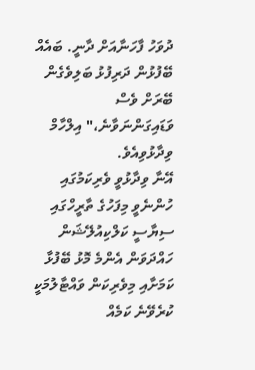ދުވަހު ފާހަނާއަށް ދާނީ. ބައެއް ބޭފުޅުން ދަރިފުޅު ބަލިވެގެން ބޭރަށް ވެސް ވަޑައިގަންނަވާނެ،" އިލްހާމް ވިދާޅުވިއެވެ.
އޭނާ ވިދާޅުވީ ވެރިކަމުގައި ހުންނެވީ މިފަހުގެ ތާރީހްގައި ސިޔާސީ ކަލްކިއުލޭޝަން ހައްދަވަން އެންމެ މޮޅު ބޭފުޅާ ކަމަށާއި މިވެރިކަން ވައްޓާލުމަކީ ކުރެވޭނެ ކަމެއް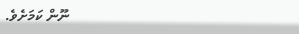ނޫން ކަމަށެވެ.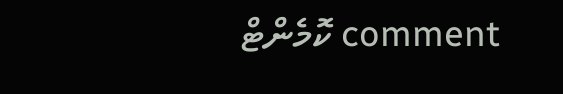comment ކޮމެންޓް